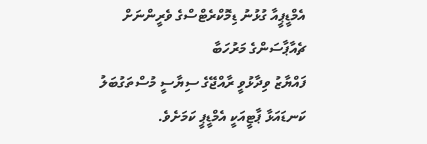އެމްޑީޕީއާ ގުޅުނު ޑިމޮކްރެޓްސްގެ ވެރީންނަށް ޗެއާޕާސަންގެ މަރުހަބާ
ފައްޔާޒު ވިދާޅުވީ ރާއްޖޭގެ ސިޔާސީ މުސްތަގުބަލު ކަނޑައަޅާ ޕާޓީއަކީ އެމްޑީޕީ ކަމަށެވެ.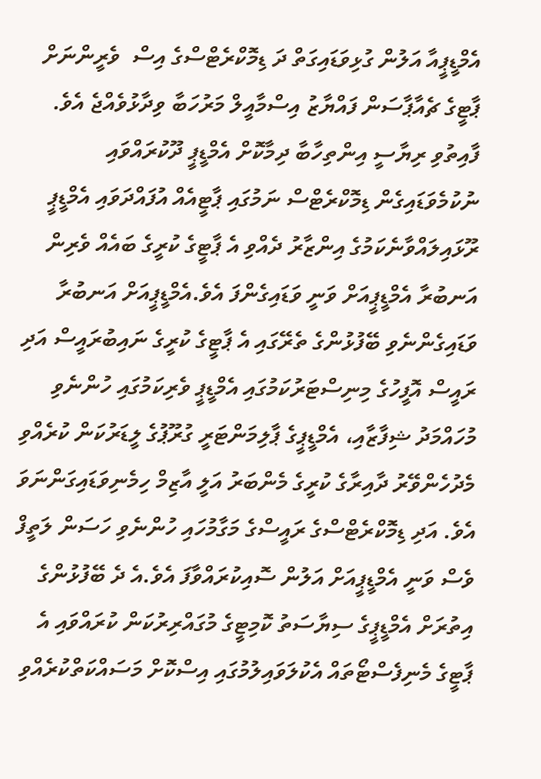އެމްޑީޕީއާ އަލުން ގުޅިވަޑައިގަތް ދަ ޑިމޮކްރެޓްސްގެ އިސް  ވެރީންނަށް ޕާޓީގެ ޗެއާޕާސަން ފައްޔާޒު އިސްމާއީލް މަރުހަބާ ވިދާޅުވެއްޖެ އެވެ.
ފާއިތުވި ރިޔާސީ އިންތިހާބާ ދިމާކޮށް އެމްޑީޕީ ދޫކުރައްވައި ނުކުމެވަޑައިގެން ޑިމޮކްރެޓްސް ނަމުގައި ޕާޓީއެއް އުފައްދަވައި އެމްޑީޕީ ރޫޅައިލައްވާނެކަމުގެ އިންޒާރު ދެއްވި އެ ޕާޓީގެ ކުރީގެ ބައެއް ވެރިން އަނބުރާ އެމްޑީޕީއަށް ވަނީ ވަޑައިގެންފަ އެވެ.އެމްޑީޕީއަށް އަނބުރާ ވަޑައިގެންނެވި ބޭފުޅުންގެ ތެރޭގައި އެ ޕާޓީގެ ކުރީގެ ނައިބުރައީސް އަދި ރައީސް އޮފީހުގެ މިނިސްޓަރުކަމުގައި އެމްޑީޕީ ވެރިކަމުގައި ހުންނެވި މުހައްމަދު ޝިފާޒާއި، އެމްޑީޕީގެ ޕާލިމަންޓަރީ ގުރޫޕުގެ ލީޑަރުކަން ކުރެއްވި މެދުހެންވޭރު ދާއިރާގެ ކުރީގެ މެންބަރު އަލީ އާޒިމް ހިމެނިވަޑައިގަންނަވަ އެވެ. އަދި ޑިމޮކްރެޓްސްގެ ރައީސްގެ މަގާމުހައި ހުންނެވި ހަސަން ލަތީފް ވެސް ވަނީ އެމްޑީޕީއަށް އަލުން ސޮއިކުރައްވާފަ އެވެ.އެ ދެ ބޭފުޅުންގެ އިތުރަށް އެމްޑީޕީގެ ސިޔާސަތު ކޮމިޓީގެ މުގައްރިރުކަން ކުރައްވައި އެ ޕާޓީގެ މެނިފެސްޓޯތައް އެކުލަވައިލުމުގައި އިސްކޮށް މަސައްކަތްކުރެއްވި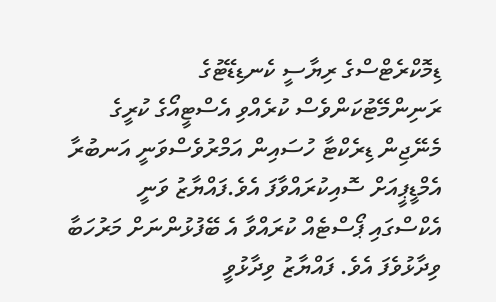ޑިމޮކްރެޓްސްގެ ރިޔާސީ ކެނޑިޑޭޓުގެ ރަނިންމޭޓުކަންވެސް ކުރެއްވި އެސްޓީއޯގެ ކުރީގެ މެނޭޖިން ޑިރެކްޓާ ހުސައިން އަމްރުވެސްވަނީ އަނބުރާ އެމްޑީޕީއަށް ސޮއިކުރައްވާފަ އެވެ.ފައްޔާޒު ވަނީ އެކްސްގައި ޕޯސްޓެއް ކުރައްވާ އެ ބޭފުޅުންނަށް މަރުހަބާ ވިދާޅުވެފަ އެވެ. ފައްޔާޒު ވިދާޅުވީ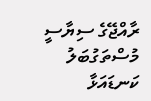ރާއްޖޭގެ ސިޔާސީ މުސްތަގުބަލު ކަނޑައަޅާ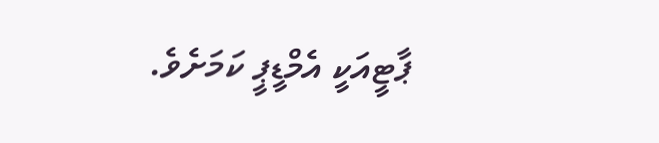ޕާޓީއަކީ އެމްޑީޕީ ކަމަށެވެ.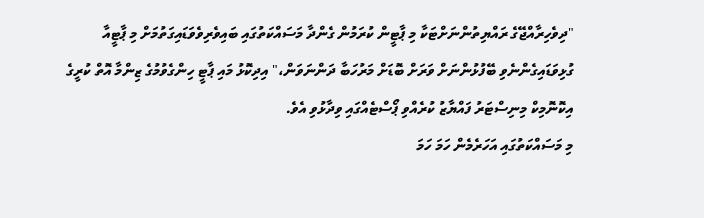"ދިވެހިރާއްޖޭގެ ރައްޔިތުންނަށްޓަކާ މި ޕާޓީން ކުރަމުން ގެންދާ މަސައްކަތުގައި ބައިވެރިވެވަޑައިގަތުމަށް މި ޕާޓީއާ ގުޅިވަޑައިގެންނެވި ބޭފުޅުންނަށް ވަރަށް ބޮޑަށް މަރުހަބާ ދަންނަވަން،" އިދިކޮޅު މައި ޕާޓީ ހިންގެވުމުގެ ޒިންމާ އޮތް ކުރީގެ އިކޮނޮމިކް މިނިސްޓަރު ފައްޔާޒު ކުރެއްވި ޕޯސްޓެއްގައި ވިދާޅުވި އެވެ.
މި މަސައްކަތުގައި އަހަރެމެން ހަމަ ހަމަ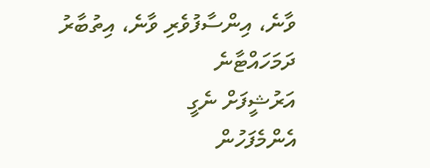ވާނެ، އިންސާފުވެރި ވާނެ، އިތުބާރު ދަމަހައްޓާނެ
އަރުޝީފަށް ނެގީ
އެންމެފަހުން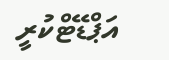އަޕްޑޭޓްކުރީ